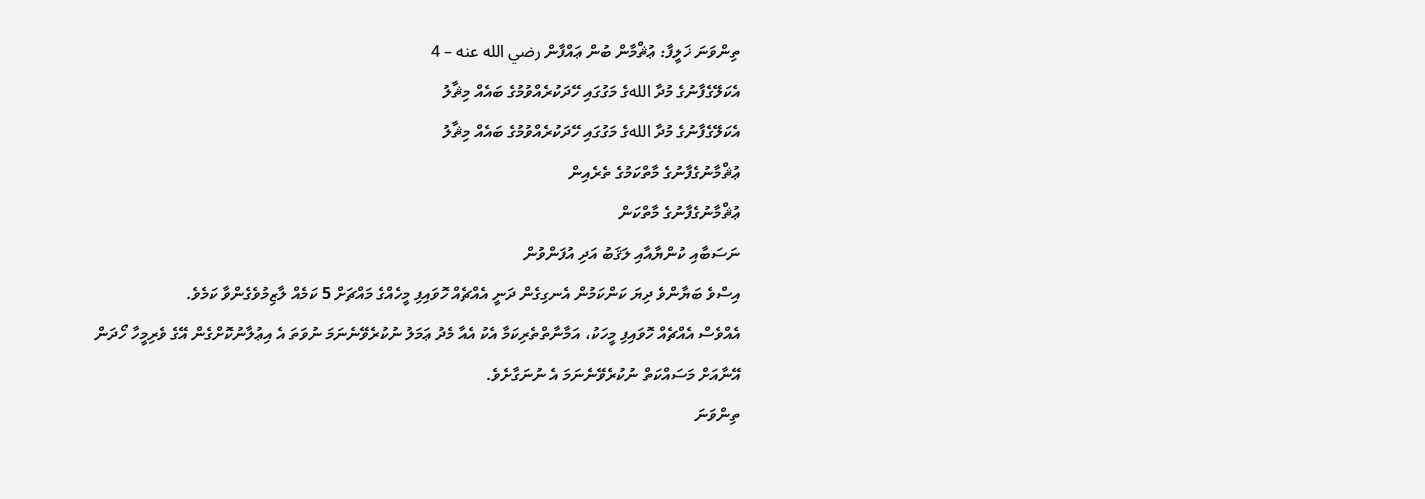ތިންވަނަ ޚަލީފާ: ޢުޘްމާން ބުން ޢައްފާން رضي الله عنه – 4
އެކަލޭގެފާނުގެ މުދާ اللهގެ މަގުގައި ހޭދަކުރެއްވުމުގެ ބައެއް މިޘާލު
އެކަލޭގެފާނުގެ މުދާ اللهގެ މަގުގައި ހޭދަކުރެއްވުމުގެ ބައެއް މިޘާލު
ޢުޘްމާނުގެފާނުގެ މާތްކަމުގެ ތެރެއިން
ޢުޘްމާނުގެފާނުގެ މާތްކަން
ނަސަބާއި ކުންޔާއާއި ލަޤަބު އަދި އުފަންވުން
އިސްވެ ބަޔާންވެ ދިޔަ ކަންކަމުން އެނގިގެން ދަނީ އެއްޗެއް ހޮވައިފި މީހެއްގެ މައްޗަށް 5 ކަމެއް ލާޒިމުވެގެންވާ ކަމެވެ.
އެއްވެސް އެއްޗެއް ހޮވައިފި މީހަކު، އަމާނާތްތެރިކަމާ އެކު އެއާ މެދު ޢަމަލު ނުކުރެވޭނެނަމަ ނުވަތަ އެ އިޢުލާނުކޮށްގެން އޭގެ ވެރިމީހާ ހޯދަން އޭނާއަށް މަސައްކަތް ނުކުރެވޭނެނަމަ އެ ނުނަގާށެވެ.
ތިންވަނަ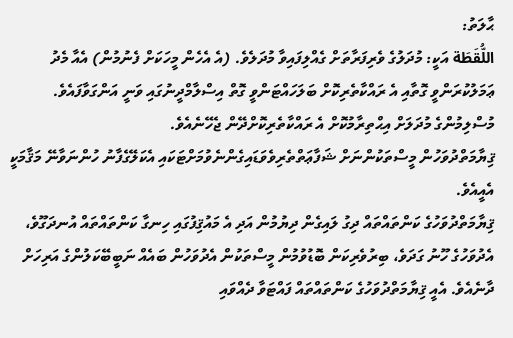ޙާލަތު:
اللُّقَطَة އަކީ: މުދަލުގެ ވެރިފަރާތަށް ގެއްލިފައިވާ މުދަލެވެ. (އެ އެހެން މީހަކަށް ފެނުމުން) އެއާ މެދު ޢަމަލުކުރަންވީ ގޮތާއި އެ ރައްކާތެރިކޮށް ބަލަހައްޓަންވީ ގޮތް އިސްލާމްދީނުގައި ވަނީ އަންގަވާފައެވެ. މުސްލިމުންގެ މުދަލަށް އިޙްތިރާމުކޮށް އެ ރައްކާތެރިކޮށްދޭން ޖެހޭނެއެވެ.
ޤިޔާމަތްދުވަހުން މީސްތަކުންނަށް ޝަފާޢަތްތެރިވެވަޑައިގެންނެވުމަށްޓަކައި އެކަލޭގެފާނު ހުންނަވާނޭ މަޤާމަކީ އެއީއެވެ.
ޤިޔާމަތްދުވަހުގެ ކަންތައްތައް ދިގު ލައިގެން ދިޔުމުން އަދި އެ މައުޤިފުގައި ހިނގާ ކަންތައްތައް އުނދަގޫވެ، އެދުވަހުގެ ހޫނު ގަދަވެ، ބިރުވެރިކަން ބޮޑުވުމުން މީސްތަކުން އެދުވަހުން ބައެއް ނަބީބޭކަލުންގެ އަރިހަށް ދާނެއެވެ. އެއީ ޤިޔާމަތްދުވަހުގެ ކަންތައްތައް ފައްޓަވާ ދެއްވައި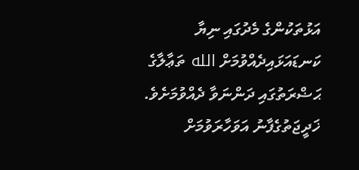އަޅުތަކުންގެ މެދުގައި ނިޔާ ކަނޑައަޅައިދެއްވުމަށް الله ތަޢާލާގެ ޙަޟްރަތުގައި ދަންނަވާ ދެއްވުމަށެވެ.
ޚަދީޖަތުގެފާނު އަވަހާރަވުމަށް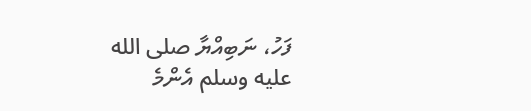ފަހު، ނަބިއްޔާ صلى الله عليه وسلم އެންމެ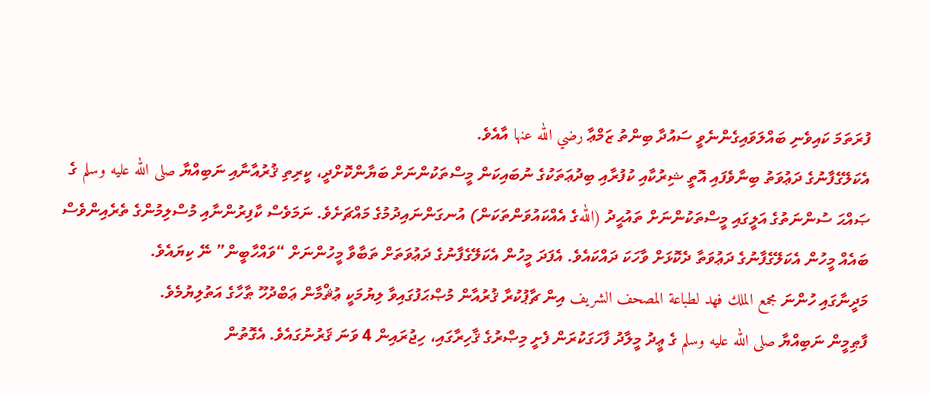ފުރަތަމަ ކައިވެނި ބައްލަވައިގެންނެވީ ސައުދާ ބިންތު ޒަމްޢާ رضي الله عنها އާއެވެ.
އެކަލޭގެފާނުގެ ދަޢުވަތު ބިނާވެފައި އޮތީ ޝިރުކާއި ކުފުރާއި ބިދުޢަތަކުގެ ނުބައިކަން މީސްތަކުންނަށް ބަޔާންކޮށްދީ، ކީރިތި ޤުރުއާނާއި ނަބިއްޔާ صلى الله عليه وسلم ގެ ޞައްޙަ ސުންނަތުގެ އަލީގައި މީސްތަކުންނަށް ތައުޙީދު (اللهގެ އެއްކައުވަންތަކަން) އުނގަންނައިދުމުގެ މައްޗަށެވެ. ނަމަވެސް ކާފިރުންނާއި މުސްލިމުންގެ ތެރެއިންވެސް ބައެއް މީހުން އެކަލޭގެފާނުގެ ދަޢުވަތާ ދެކޮޅަށް ވާހަކަ ދައްކައެވެ. އެފަދަ މީހުން އެކަލޭގެފާނުގެ ދަޢުވަތަށް ތަބާވާ މީހުންނަށް “ވައްހާބީން” ނޭ ކިޔައެވެ.
މަދީނާގައި ހުންނަ مجمع الملك فهد لطباعة المصحف الشريف އިން ޗާޕުކުރާ ޤުރުއާން މުޞްޙަފުގައިވާ ލިޔުމަކީ ޢުޘްމާން ޢަބްދުހޫ ޠާހާގެ އަތުލިޔުމެވެ.
ފާޠިމީން ނަބިއްޔާ صلى الله عليه وسلم ގެ ޢީދު މީލާދު ފާހަގަކުރަން ފެށީ މިޞްރުގެ ޤާހިރާގައި، ހިޖުރައިން 4 ވަނަ ޤަރުނުގައެވެ. އެގޮތުން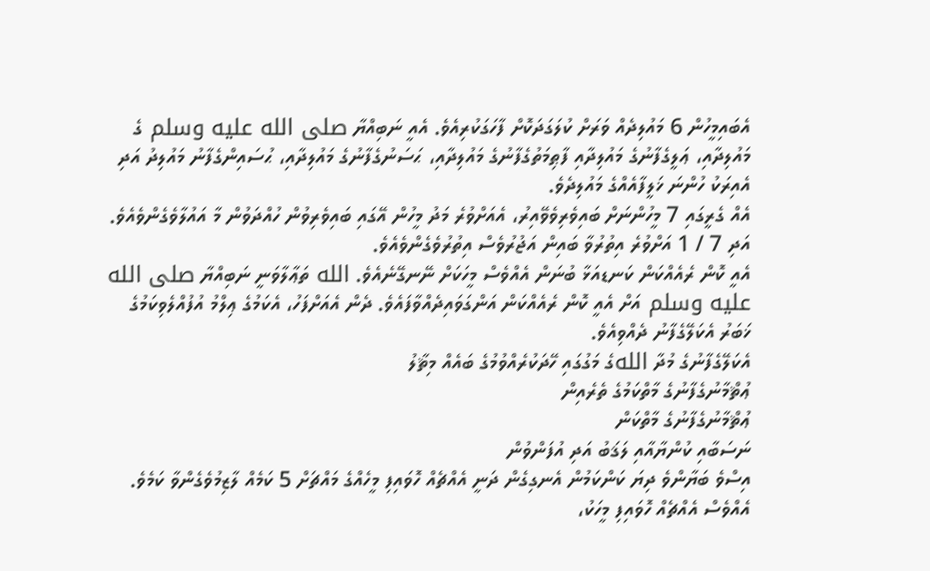އެބައިމީހުން 6 މައުލިދެއް ވަރަށް ކުލަގަދަކޮށް ފާހަގަކުރިއެވެ. އެއީ ނަބިއްޔާ صلى الله عليه وسلم ގެ މައުލިދާއި، ޢަލީގެފާނުގެ މައުލިދާއި ފާޠިމަތުގެފާނުގެ މައުލިދާއި، ޙަސަނުގެފާނުގެ މައުލިދާއި، ޙުސައިންގެފާނު މައުލިދު އަދި އެއިރަކު ހުންނަ ޚަލީފާއެއްގެ މައުލިދެވެ.
އެއް ގެރީގައި 7 މީހުންނަށް ބައިވެރިވެވޭއިރު، އެއަށްވުރެ މަދު މީހުން އޭގައި ބައިވެރިވުން ހުއްދަވުން މާ އައުލާވެގެންވެއެވެ. އަދި 7 / 1 އަށްވުރެ އިތުރުވާ ބައިން އަޖުރުވެސް އިތުރުވެގެންވެއެވެ.
އެއީ ކޮން ރެއެއްކަން ކަނޑއަޅާ ބުނަން އެއްވެސް މީހަކަށް ނޭނގޭނެއެވެ. الله ތަޢާލާވަނީ ނަބިއްޔާ صلى الله عليه وسلم އަށް އެއީ ކޮން ރެއެއްކަން އަންގަވައިދެއްވާފައެވެ. ދެން އެއަށްފަހު، އެކަމުގެ ޢިލްމު އުފުއްލެވިކަމުގެ ޚަބަރު އެކަލޭގެފާނު ދެއްވިއެވެ.
އެކަލޭގެފާނުގެ މުދާ اللهގެ މަގުގައި ހޭދަކުރެއްވުމުގެ ބައެއް މިޘާލު
ޢުޘްމާނުގެފާނުގެ މާތްކަމުގެ ތެރެއިން
ޢުޘްމާނުގެފާނުގެ މާތްކަން
ނަސަބާއި ކުންޔާއާއި ލަޤަބު އަދި އުފަންވުން
އިސްވެ ބަޔާންވެ ދިޔަ ކަންކަމުން އެނގިގެން ދަނީ އެއްޗެއް ހޮވައިފި މީހެއްގެ މައްޗަށް 5 ކަމެއް ލާޒިމުވެގެންވާ ކަމެވެ.
އެއްވެސް އެއްޗެއް ހޮވައިފި މީހަކު،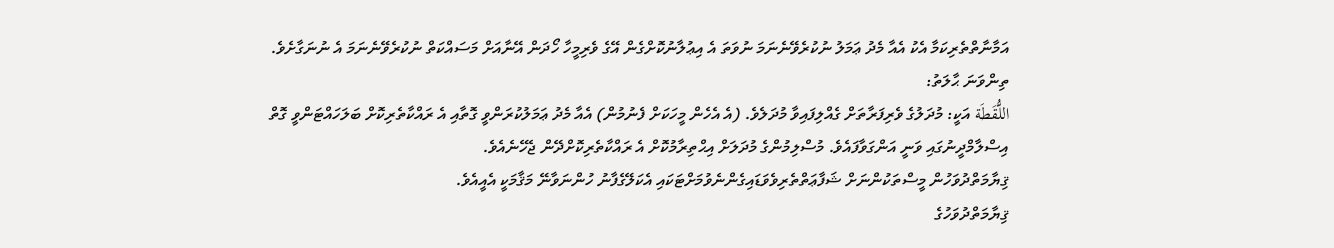އަމާނާތްތެރިކަމާ އެކު އެއާ މެދު ޢަމަލު ނުކުރެވޭނެނަމަ ނުވަތަ އެ އިޢުލާނުކޮށްގެން އޭގެ ވެރިމީހާ ހޯދަން އޭނާއަށް މަސައްކަތް ނުކުރެވޭނެނަމަ އެ ނުނަގާށެވެ.
ތިންވަނަ ޙާލަތު:
اللُّقَطَة އަކީ: މުދަލުގެ ވެރިފަރާތަށް ގެއްލިފައިވާ މުދަލެވެ. (އެ އެހެން މީހަކަށް ފެނުމުން) އެއާ މެދު ޢަމަލުކުރަންވީ ގޮތާއި އެ ރައްކާތެރިކޮށް ބަލަހައްޓަންވީ ގޮތް އިސްލާމްދީނުގައި ވަނީ އަންގަވާފައެވެ. މުސްލިމުންގެ މުދަލަށް އިޙްތިރާމުކޮށް އެ ރައްކާތެރިކޮށްދޭން ޖެހޭނެއެވެ.
ޤިޔާމަތްދުވަހުން މީސްތަކުންނަށް ޝަފާޢަތްތެރިވެވަޑައިގެންނެވުމަށްޓަކައި އެކަލޭގެފާނު ހުންނަވާނޭ މަޤާމަކީ އެއީއެވެ.
ޤިޔާމަތްދުވަހުގެ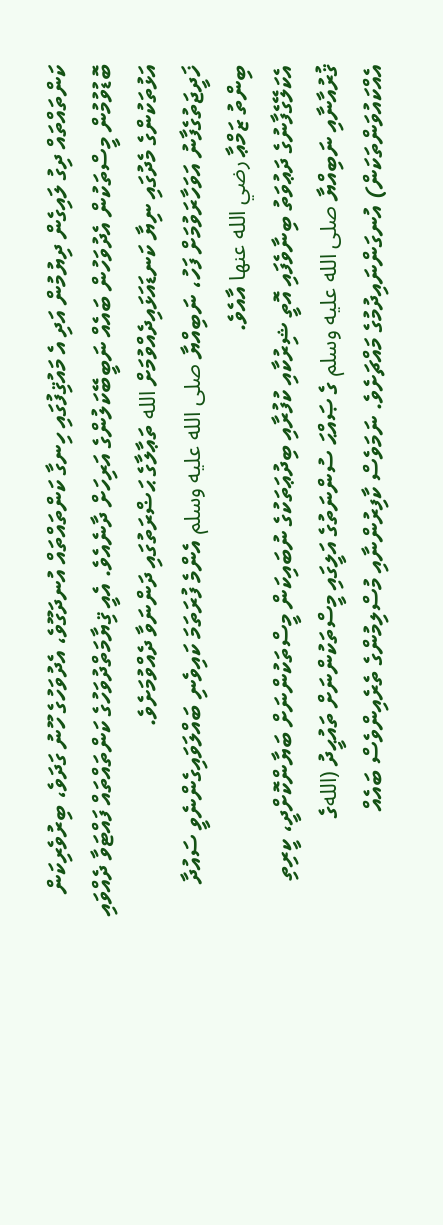ކަންތައްތައް ދިގު ލައިގެން ދިޔުމުން އަދި އެ މައުޤިފުގައި ހިނގާ ކަންތައްތައް އުނދަގޫވެ، އެދުވަހުގެ ހޫނު ގަދަވެ، ބިރުވެރިކަން ބޮޑުވުމުން މީސްތަކުން އެދުވަހުން ބައެއް ނަބީބޭކަލުންގެ އަރިހަށް ދާނެއެވެ. އެއީ ޤިޔާމަތްދުވަހުގެ ކަންތައްތައް ފައްޓަވާ ދެއްވައި އަޅުތަކުންގެ މެދުގައި ނިޔާ ކަނޑައަޅައިދެއްވުމަށް الله ތަޢާލާގެ ޙަޟްރަތުގައި ދަންނަވާ ދެއްވުމަށެވެ.
ޚަދީޖަތުގެފާނު އަވަހާރަވުމަށް ފަހު، ނަބިއްޔާ صلى الله عليه وسلم އެންމެ ފުރަތަމަ ކައިވެނި ބައްލަވައިގެންނެވީ ސައުދާ ބިންތު ޒަމްޢާ رضي الله عنها އާއެވެ.
އެކަލޭގެފާނުގެ ދަޢުވަތު ބިނާވެފައި އޮތީ ޝިރުކާއި ކުފުރާއި ބިދުޢަތަކުގެ ނުބައިކަން މީސްތަކުންނަށް ބަޔާންކޮށްދީ، ކީރިތި ޤުރުއާނާއި ނަބިއްޔާ صلى الله عليه وسلم ގެ ޞައްޙަ ސުންނަތުގެ އަލީގައި މީސްތަކުންނަށް ތައުޙީދު (اللهގެ އެއްކައުވަންތަކަން) އުނގަންނައިދުމުގެ މައްޗަށެވެ. ނަމަވެސް ކާފިރުންނާއި މުސްލިމުންގެ ތެރެއިންވެސް ބައެއް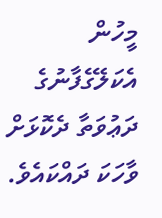މީހުން އެކަލޭގެފާނުގެ ދަޢުވަތާ ދެކޮޅަށް ވާހަކަ ދައްކައެވެ.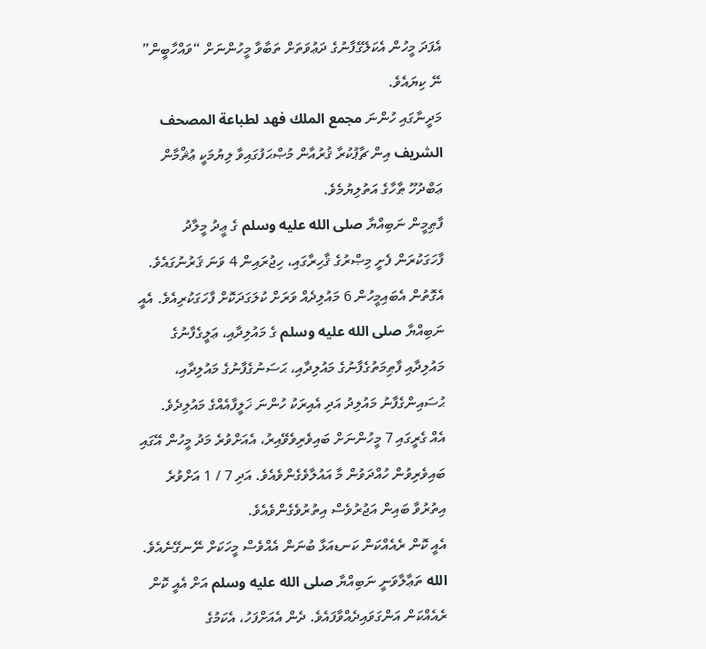އެފަދަ މީހުން އެކަލޭގެފާނުގެ ދަޢުވަތަށް ތަބާވާ މީހުންނަށް “ވައްހާބީން” ނޭ ކިޔައެވެ.
މަދީނާގައި ހުންނަ مجمع الملك فهد لطباعة المصحف الشريف އިން ޗާޕުކުރާ ޤުރުއާން މުޞްޙަފުގައިވާ ލިޔުމަކީ ޢުޘްމާން ޢަބްދުހޫ ޠާހާގެ އަތުލިޔުމެވެ.
ފާޠިމީން ނަބިއްޔާ صلى الله عليه وسلم ގެ ޢީދު މީލާދު ފާހަގަކުރަން ފެށީ މިޞްރުގެ ޤާހިރާގައި، ހިޖުރައިން 4 ވަނަ ޤަރުނުގައެވެ. އެގޮތުން އެބައިމީހުން 6 މައުލިދެއް ވަރަށް ކުލަގަދަކޮށް ފާހަގަކުރިއެވެ. އެއީ ނަބިއްޔާ صلى الله عليه وسلم ގެ މައުލިދާއި، ޢަލީގެފާނުގެ މައުލިދާއި ފާޠިމަތުގެފާނުގެ މައުލިދާއި، ޙަސަނުގެފާނުގެ މައުލިދާއި، ޙުސައިންގެފާނު މައުލިދު އަދި އެއިރަކު ހުންނަ ޚަލީފާއެއްގެ މައުލިދެވެ.
އެއް ގެރީގައި 7 މީހުންނަށް ބައިވެރިވެވޭއިރު، އެއަށްވުރެ މަދު މީހުން އޭގައި ބައިވެރިވުން ހުއްދަވުން މާ އައުލާވެގެންވެއެވެ. އަދި 7 / 1 އަށްވުރެ އިތުރުވާ ބައިން އަޖުރުވެސް އިތުރުވެގެންވެއެވެ.
އެއީ ކޮން ރެއެއްކަން ކަނޑއަޅާ ބުނަން އެއްވެސް މީހަކަށް ނޭނގޭނެއެވެ. الله ތަޢާލާވަނީ ނަބިއްޔާ صلى الله عليه وسلم އަށް އެއީ ކޮން ރެއެއްކަން އަންގަވައިދެއްވާފައެވެ. ދެން އެއަށްފަހު، އެކަމުގެ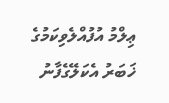ޢިލްމު އުފުއްލެވިކަމުގެ ޚަބަރު އެކަލޭގެފާނު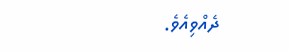ދެއްވިއެވެ.